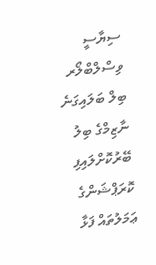ސިޔާސީ
ވިސްލްބްލޯރ ބިލް ބަލައިގަނެ ނާޒިމްގެ ބިލު ބޭރުކޮށްލައިފި
ކޮރަޕްޝަންގެ ޢަމަލުތައް ފަޅާ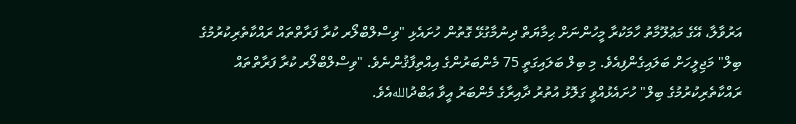އަރުވާލާ، އޭގެ މަޢުލޫމާތު ހާމަކުރާ މީހުންނަށް ޙިމާޔަތް ދިނުމާގުޅޭ ގޮތުން ހުށައެޅި "ވިސްލްބްލޯރ ކުރާ ފަރާތްތައް ރައްކާތެރިކުރުމުގެ ބިލް" މަޖިލީހަށް ބަލައިގެންފިއެވެ. މި ބިލް ބަލައިގަތީ 75 މެންބަރުންގެ އިއްތިފާޤުންނެވެ. "ވިސްލްބްލޯރ ކުރާ ފަރާތްތައް ރައްކާތެރިކުރުމުގެ ބިލް" ހުށައެޅުއްވީ ގަލޮޅު އުތުރު ދާއިރާގެ މެންބަރު އީވާ ޢަބްދުاللهއެވެ.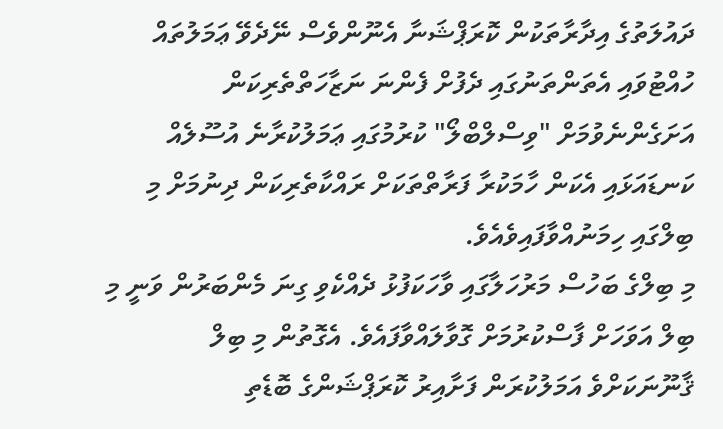ދައުލަތުގެ އިދާރާތަކުން ކޮރަޕްޝަނާ އެނޫންވެސް ނޭދެވޭ ޢަމަލުތައް ހުއްޓުވައި އެތަންތަނުގައި ދެފުށް ފެންނަ ނަޒާހަތްތެރިކަން އަށަގެންނެވުމަށް "ވިސްލްބްލޯ" ކުރުމުގައި ޢަމަލުކުރާނެ އުސޫލެއް ކަނޑައަޅައި އެކަން ހާމަކުރާ ފަރާތްތަކަށް ރައްކާތެރިކަން ދިނުމަށް މި ބިލްގައި ހިމަނުއްވާފައިވެއެވެ.
މި ބިލްގެ ބަހުސް މަރުހަލާގައި ވާހަކަފުޅު ދެއްކެވި ގިނަ މެންބަރުން ވަނީ މި ބިލް އަވަހަށް ފާސްކުރުމަށް ގޮވާލައްވާފައެވެ. އެގޮތުން މި ބިލް ޤާނޫނަކަށްވެ އަމަލުކުރަން ފަށާއިރު ކޮރަޕްޝަންގެ ބޮޑެތި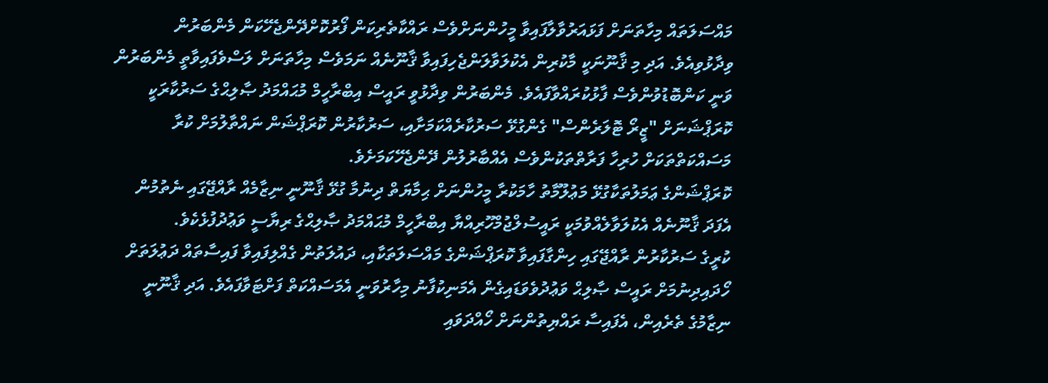މައްސަލަތައް މިހާތަނަށް ފަޅައަރުވާލާފައިވާ މީހުންނަށްވެސް ރައްކާތެރިކަން ފޯރުކޮށްދޭންޖެހޭކަން މެންބަރުން ވިދާޅުވިއެވެ. އަދި މި ޤާނޫނަކީ މާކުރިން އެކުލަވާލަންޖެހިފައިވާ ޤާނޫނެއް ނަމަވެސް މިހާތަނަށް ލަސްވެފައިވާތީ މެންބަރުން ވަނީ ކަންބޮޑުވުންވެސް ފާޅުކުރައްވާފައެވެ. މެންބަރުން ވިދާޅުވީ ރައީސް އިބްރާހީމް މުޙައްމަދު ޞާލިޙްގެ ސަރުކާރަކީ ކޮރަޕްޝަނަށް "ޒީރޯ ޓޮލަރެންސް" ގެންގުޅޭ ސަރުކާރެއްކަމަށާއި، ސަރުކާރުން ކޮރަޕްޝަން ނައްތާލުމަށް ކުރާ މަސައްކަތްތަކަށް ހުރިހާ ފަރާތްތަކުންވެސް އެއްބާރުލުން ދޭންޖެހޭކަމަށެވެ.
ކޮރަޕްޝަންގެ ޢަމަލުތަކާގުޅޭ މަޢުލޫމާތު ހާމަކުރާ މީހުންނަށް ޙިމާޔަތް ދިނުމާ ގުޅޭ ޤާނޫނީ ނިޒާމެއް ރާއްޖޭގައި ނެތުމުން އެފަދަ ޤާނޫނެއް އެކުލަވާލެއްވުމަކީ ރައީސުލްޖުމްހޫރިއްޔާ އިބްރާހީމް މުޙައްމަދު ޞާލިޙްގެ ރިޔާސީ ވަޢުދުފުޅެކެވެ.
ކުރީގެ ސަރުކާރުން ރާއްޖޭގައި ހިންގާފައިވާ ކޮރަޕްޝަންގެ މައްސަލަތަކާއި، ދައުލަތުން ގެއްލިފައިވާ ފައިސާތައް ދަޢުލަތަށް ހޯދައިދިނުމަށް ރައީސް ޞާލިޙް ވަޢުދުވެވަޑައިގެން އެމަނިކުފާނު މިހާރުވަނީ އެމަސައްކަތް ފަށްޓަވާފައެވެ. އަދި ޤާނޫނީ ނިޒާމުގެ ތެރެއިން، އެފައިސާ ރައްޔިތުންނަށް ހޯއްދަވައި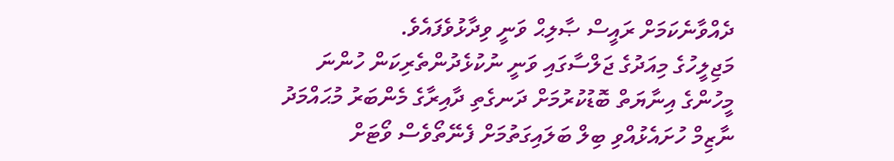ދެއްވާނެކަމަށް ރައީސް ޞާލިޙް ވަނީ ވިދާޅުވެފައެވެ.
މަޖިލީހުގެ މިއަދުގެ ޖަލްސާގައި ވަނީ ނުކުޅެދުންތެރިކަން ހުންނަ މީހުންގެ އިނާޔަތް ބޮޑުކުރުމަށް ދަނގެތި ދާއިރާގެ މެންބަރު މުޙައްމަދު ނާޒިމް ހުށައެޅުއްވި ބިލް ބަލައިގަތުމަށް ފެނޭތޯވެސް ވޯޓަށް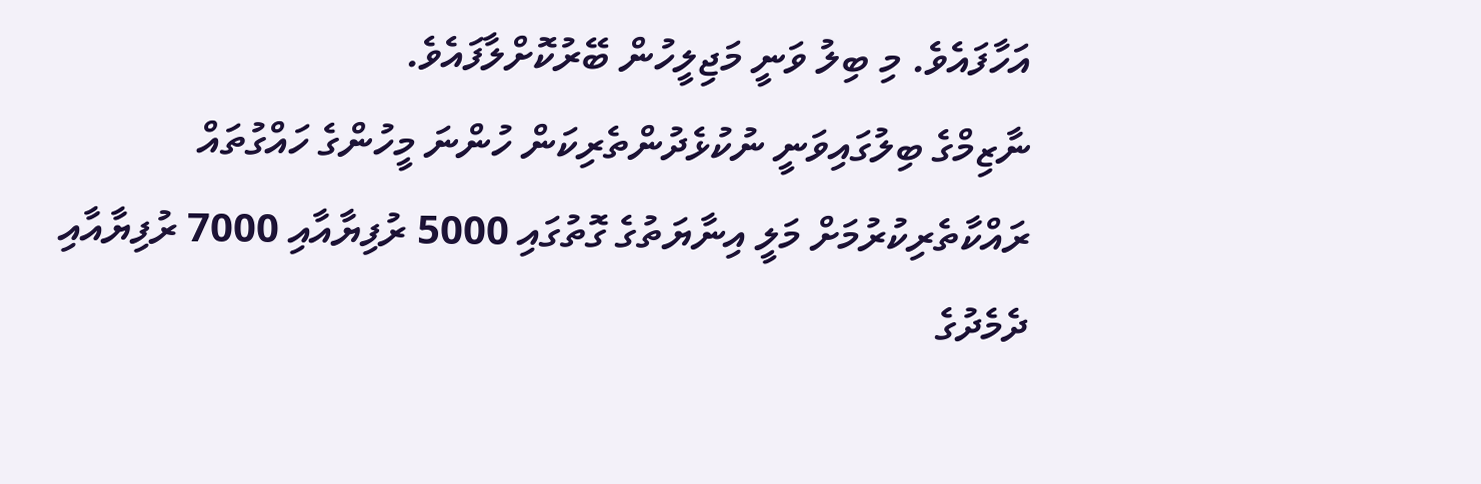އަހާފައެވެ. މި ބިލު ވަނީ މަޖިލީހުން ބޭރުކޮށްލާފައެވެ.
ނާޒިމްގެ ބިލުގައިވަނީ ނުކުޅެދުންތެރިކަން ހުންނަ މީހުންގެ ހައްގުތައް ރައްކާތެރިކުރުމަށް މަލީ އިނާޔަތުގެ ގޮތުގައި 5000 ރުފިޔާއާއި 7000 ރުފިޔާއާއި ދެމެދުގެ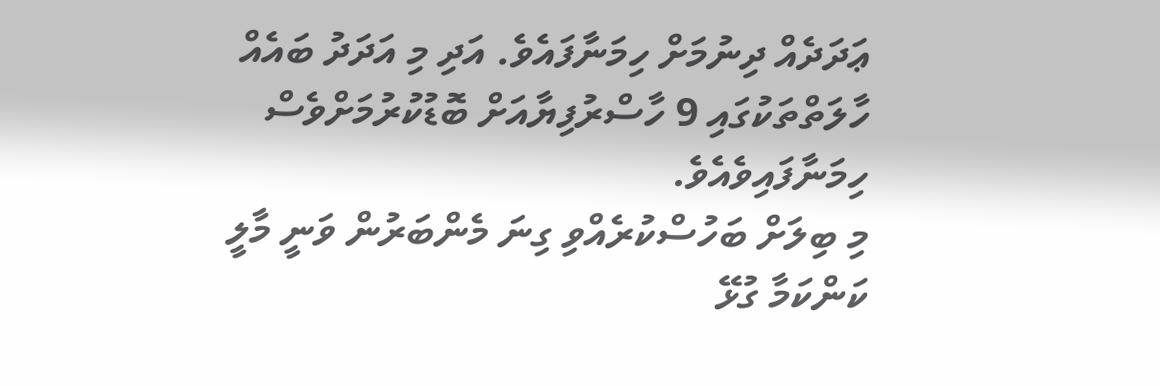ޢަދަދެއް ދިނުމަށް ހިމަނާފައެވެ. އަދި މި އަދަދު ބައެއް ހާލަތްތަކުގައި 9 ހާސްރުފިޔާއަށް ބޮޑުކުރުމަށްވެސް ހިމަނާފައިވެއެވެ.
މި ބިލަށް ބަހުސްކުރެއްވި ގިނަ މެންބަރުން ވަނީ މާލީ ކަންކަމާ ގުޅޭ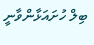ބިލް ހުށައަޅާންވާނީ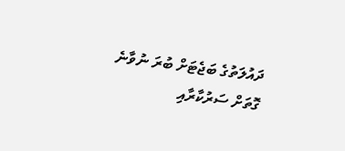ދައުލަތުގެ ބަޖެޓަށް ބުރަ ނުވާނެ ގޮތަށް ސަރުކާރާއި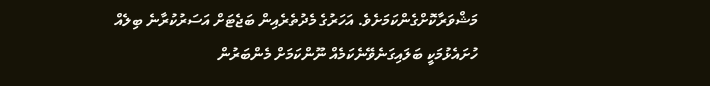މަޝްވަރާކޮށްގެންކަމަށެވެ. އަހަރުގެ މެދުތެރެއިން ބަޖެޓަށް އަސަރުކުރާނެ ބިލެއް ހުށައެޅުމަކީ ބަލައިގަނެވޭނެކަމެއް ނޫންކަމަށް މެންބަރުން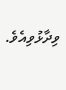ވިދާޅުވިއެވެ.